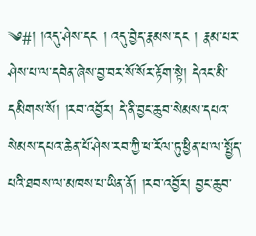༄#། །འདུ་ཤེས་དང ། འདུ་བྱེད་རྣམས་དང ། རྣམ་པར་ཤེས་པ་ལ་དབེན་ཞེས་བྱ་བར་སོ་སོར་རྟོག་སྟེ། དེའང་མི་དམིགས་སོ། །རབ་འབྱོར། དེ་ནི་བྱང་ཆུབ་སེམས་དཔའ་སེམས་དཔའ་ཆེན་པོ་ཤེས་རབ་ཀྱི་ཕ་རོལ་ཏུ་ཕྱིན་པ་ལ་སྤྱོད་པའི་ཐབས་ལ་མཁས་པ་ཡིན་ནོ། །རབ་འབྱོར། བྱང་ཆུབ་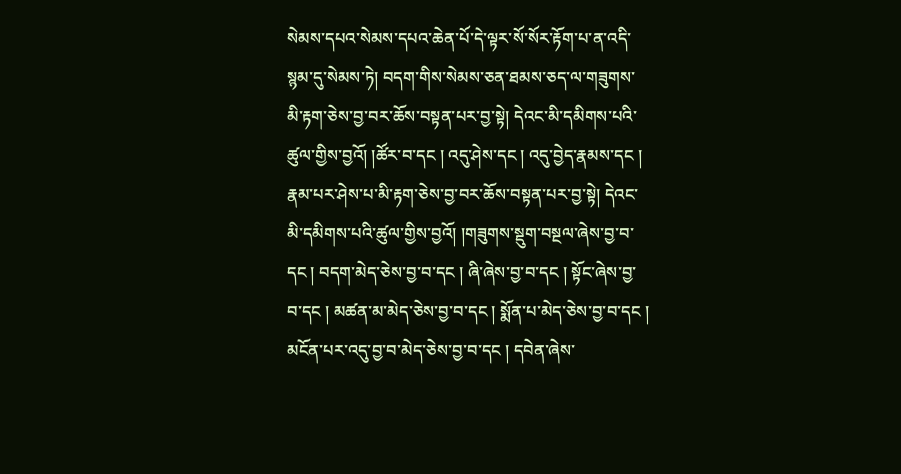སེམས་དཔའ་སེམས་དཔའ་ཆེན་པོ་དེ་ལྟར་སོ་སོར་རྟོག་པ་ན་འདི་སྙམ་དུ་སེམས་ཏེ། བདག་གིས་སེམས་ཅན་ཐམས་ཅད་ལ་གཟུགས་མི་རྟག་ཅེས་བྱ་བར་ཆོས་བསྟན་པར་བྱ་སྟེ། དེའང་མི་དམིགས་པའི་ཚུལ་གྱིས་བྱའོ། །ཚོར་བ་དང ། འདུ་ཤེས་དང ། འདུ་བྱེད་རྣམས་དང ། རྣམ་པར་ཤེས་པ་མི་རྟག་ཅེས་བྱ་བར་ཆོས་བསྟན་པར་བྱ་སྟེ། དེའང་མི་དམིགས་པའི་ཚུལ་གྱིས་བྱའོ། །གཟུགས་སྡུག་བསྔལ་ཞེས་བྱ་བ་དང ། བདག་མེད་ཅེས་བྱ་བ་དང ། ཞི་ཞེས་བྱ་བ་དང ། སྟོང་ཞེས་བྱ་བ་དང ། མཚན་མ་མེད་ཅེས་བྱ་བ་དང ། སྨོན་པ་མེད་ཅེས་བྱ་བ་དང ། མངོན་པར་འདུ་བྱ་བ་མེད་ཅེས་བྱ་བ་དང ། དབེན་ཞེས་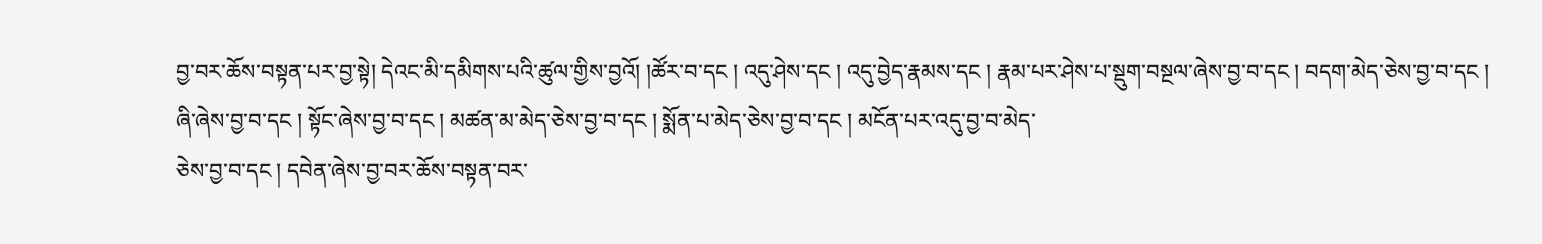བྱ་བར་ཆོས་བསྟན་པར་བྱ་སྟེ། དེའང་མི་དམིགས་པའི་ཚུལ་གྱིས་བྱའོ། །ཚོར་བ་དང ། འདུ་ཤེས་དང ། འདུ་བྱེད་རྣམས་དང ། རྣམ་པར་ཤེས་པ་སྡུག་བསྔལ་ཞེས་བྱ་བ་དང ། བདག་མེད་ཅེས་བྱ་བ་དང ། ཞི་ཞེས་བྱ་བ་དང ། སྟོང་ཞེས་བྱ་བ་དང ། མཚན་མ་མེད་ཅེས་བྱ་བ་དང ། སྨོན་པ་མེད་ཅེས་བྱ་བ་དང ། མངོན་པར་འདུ་བྱ་བ་མེད་
ཅེས་བྱ་བ་དང ། དབེན་ཞེས་བྱ་བར་ཆོས་བསྟན་བར་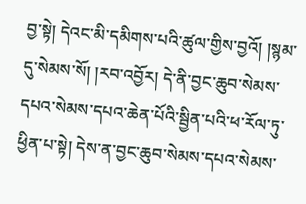བྱ་སྟེ། དེའང་མི་དམིགས་པའི་ཚུལ་གྱིས་བྱའོ། །སྙམ་དུ་སེམས་སོ། །རབ་འབྱོར། དེ་ནི་བྱང་ཆུབ་སེམས་དཔའ་སེམས་དཔའ་ཆེན་པོའི་སྦྱིན་པའི་ཕ་རོལ་ཏུ་ཕྱིན་པ་སྟེ། དེས་ན་བྱང་ཆུབ་སེམས་དཔའ་སེམས་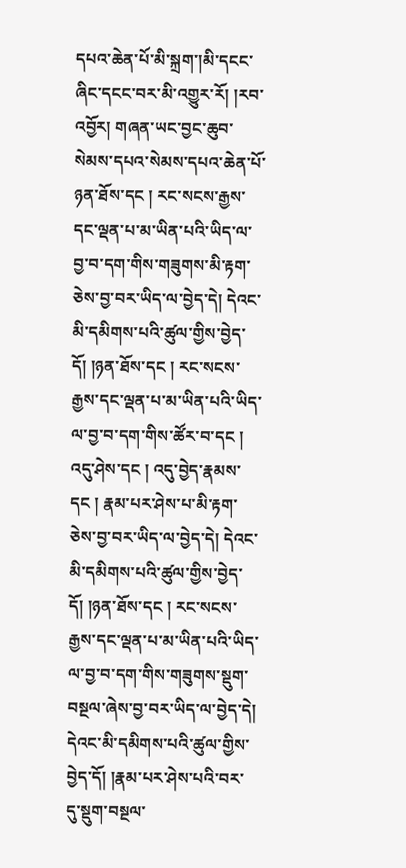དཔའ་ཆེན་པོ་མི་སྐྲག་།མི་དངང་ཞིང་དངང་བར་མི་འགྱུར་རོ། །རབ་འབྱོར། གཞན་ཡང་བྱང་ཆུབ་སེམས་དཔའ་སེམས་དཔའ་ཆེན་པོ་ཉན་ཐོས་དང ། རང་སངས་རྒྱས་དང་ལྡན་པ་མ་ཡིན་པའི་ཡིད་ལ་བྱ་བ་དག་གིས་གཟུགས་མི་རྟག་ཅེས་བྱ་བར་ཡིད་ལ་བྱེད་དེ། དེའང་མི་དམིགས་པའི་ཚུལ་གྱིས་བྱེད་དོ། །ཉན་ཐོས་དང ། རང་སངས་རྒྱས་དང་ལྡན་པ་མ་ཡིན་པའི་ཡིད་ལ་བྱ་བ་དག་གིས་ཚོར་བ་དང ། འདུ་ཤེས་དང ། འདུ་བྱེད་རྣམས་དང ། རྣམ་པར་ཤེས་པ་མི་རྟག་ཅེས་བྱ་བར་ཡིད་ལ་བྱེད་དེ། དེའང་མི་དམིགས་པའི་ཚུལ་གྱིས་བྱེད་དོ། །ཉན་ཐོས་དང ། རང་སངས་རྒྱས་དང་ལྡན་པ་མ་ཡིན་པའི་ཡིད་ལ་བྱ་བ་དག་གིས་གཟུགས་སྡུག་བསྔལ་ཞེས་བྱ་བར་ཡིད་ལ་བྱེད་དེ། དེའང་མི་དམིགས་པའི་ཚུལ་གྱིས་བྱེད་དོ། །རྣམ་པར་ཤེས་པའི་བར་དུ་སྡུག་བསྔལ་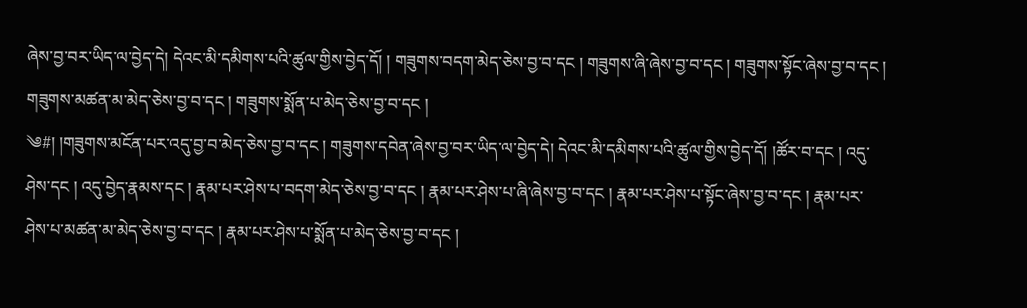ཞེས་བྱ་བར་ཡིད་ལ་བྱེད་དེ། དེའང་མི་དམིགས་པའི་ཚུལ་གྱིས་བྱེད་དོ། ། གཟུགས་བདག་མེད་ཅེས་བྱ་བ་དང ། གཟུགས་ཞི་ཞེས་བྱ་བ་དང ། གཟུགས་སྟོང་ཞེས་བྱ་བ་དང ། གཟུགས་མཚན་མ་མེད་ཅེས་བྱ་བ་དང ། གཟུགས་སྨོན་པ་མེད་ཅེས་བྱ་བ་དང །
༄#། །གཟུགས་མངོན་པར་འདུ་བྱ་བ་མེད་ཅེས་བྱ་བ་དང ། གཟུགས་དབེན་ཞེས་བྱ་བར་ཡིད་ལ་བྱེད་དེ། དེའང་མི་དམིགས་པའི་ཚུལ་གྱིས་བྱེད་དོ། །ཚོར་བ་དང ། འདུ་ཤེས་དང ། འདུ་བྱེད་རྣམས་དང ། རྣམ་པར་ཤེས་པ་བདག་མེད་ཅེས་བྱ་བ་དང ། རྣམ་པར་ཤེས་པ་ཞི་ཞེས་བྱ་བ་དང ། རྣམ་པར་ཤེས་པ་སྟོང་ཞེས་བྱ་བ་དང ། རྣམ་པར་ཤེས་པ་མཚན་མ་མེད་ཅེས་བྱ་བ་དང ། རྣམ་པར་ཤེས་པ་སྨོན་པ་མེད་ཅེས་བྱ་བ་དང །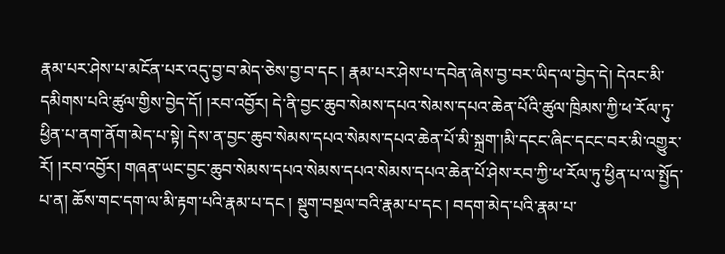རྣམ་པར་ཤེས་པ་མངོན་པར་འདུ་བྱ་བ་མེད་ཅེས་བྱ་བ་དང ། རྣམ་པར་ཤེས་པ་དབེན་ཞེས་བྱ་བར་ཡིད་ལ་བྱེད་དེ། དེའང་མི་དམིགས་པའི་ཚུལ་གྱིས་བྱེད་དོ། །རབ་འབྱོར། དེ་ནི་བྱང་ཆུབ་སེམས་དཔའ་སེམས་དཔའ་ཆེན་པོའི་ཚུལ་ཁྲིམས་ཀྱི་ཕ་རོལ་ཏུ་ཕྱིན་པ་ནག་ནོག་མེད་པ་སྟེ། དེས་ན་བྱང་ཆུབ་སེམས་དཔའ་སེམས་དཔའ་ཆེན་པོ་མི་སྐྲག་།མི་དངང་ཞིང་དངང་བར་མི་འགྱུར་རོ། །རབ་འབྱོར། གཞན་ཡང་བྱང་ཆུབ་སེམས་དཔའ་སེམས་དཔའ་སེམས་དཔའ་ཆེན་པོ་ཤེས་རབ་ཀྱི་ཕ་རོལ་ཏུ་ཕྱིན་པ་ལ་སྤྱོད་པ་ན། ཆོས་གང་དག་ལ་མི་རྟག་པའི་རྣམ་པ་དང ། སྡུག་བསྔལ་བའི་རྣམ་པ་དང ། བདག་མེད་པའི་རྣམ་པ་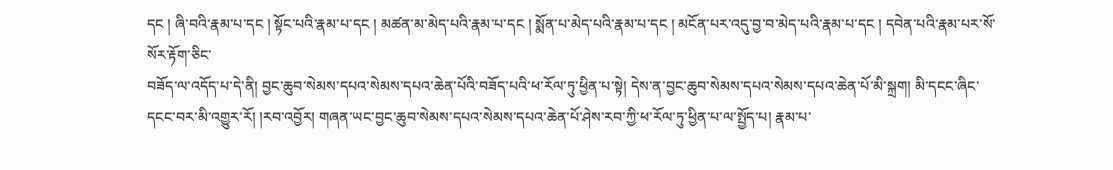དང ། ཞི་བའི་རྣམ་པ་དང ། སྟོང་པའི་རྣམ་པ་དང ། མཚན་མ་མེད་པའི་རྣམ་པ་དང ། སྨོན་པ་མེད་པའི་རྣམ་པ་དང ། མངོན་པར་འདུ་བྱ་བ་མེད་པའི་རྣམ་པ་དང ། དབེན་པའི་རྣམ་པར་སོ་སོར་རྟོག་ཅིང་
བཟོད་ལ་འདོད་པ་དེ་ནི། བྱང་ཆུབ་སེམས་དཔའ་སེམས་དཔའ་ཆེན་པོའི་བཟོད་པའི་ཕ་རོལ་ཏུ་ཕྱིན་པ་སྟེ། དེས་ན་བྱང་ཆུབ་སེམས་དཔའ་སེམས་དཔའ་ཆེན་པོ་མི་སྐྲག། མི་དངང་ཞིང་དངང་བར་མི་འགྱུར་རོ། །རབ་འབྱོར། གཞན་ཡང་བྱང་ཆུབ་སེམས་དཔའ་སེམས་དཔའ་ཆེན་པོ་ཤེས་རབ་ཀྱི་ཕ་རོལ་ཏུ་ཕྱིན་པ་ལ་སྤྱོད་པ། རྣམ་པ་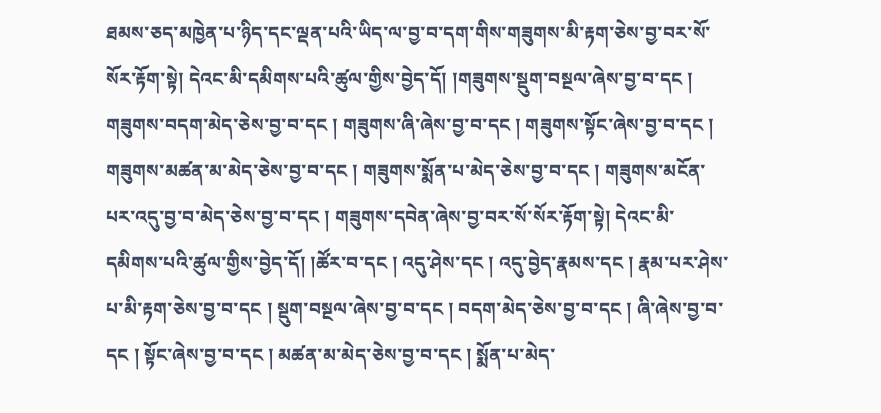ཐམས་ཅད་མཁྱེན་པ་ཉིད་དང་ལྡན་པའི་ཡིད་ལ་བྱ་བ་དག་གིས་གཟུགས་མི་རྟག་ཅེས་བྱ་བར་སོ་སོར་རྟོག་སྟེ། དེའང་མི་དམིགས་པའི་ཚུལ་གྱིས་བྱེད་དོ། །གཟུགས་སྡུག་བསྔལ་ཞེས་བྱ་བ་དང ། གཟུགས་བདག་མེད་ཅེས་བྱ་བ་དང ། གཟུགས་ཞི་ཞེས་བྱ་བ་དང ། གཟུགས་སྟོང་ཞེས་བྱ་བ་དང ། གཟུགས་མཚན་མ་མེད་ཅེས་བྱ་བ་དང ། གཟུགས་སྨོན་པ་མེད་ཅེས་བྱ་བ་དང ། གཟུགས་མངོན་པར་འདུ་བྱ་བ་མེད་ཅེས་བྱ་བ་དང ། གཟུགས་དབེན་ཞེས་བྱ་བར་སོ་སོར་རྟོག་སྟེ། དེའང་མི་དམིགས་པའི་ཚུལ་གྱིས་བྱེད་དོ། །ཚོར་བ་དང ། འདུ་ཤེས་དང ། འདུ་བྱེད་རྣམས་དང ། རྣམ་པར་ཤེས་པ་མི་རྟག་ཅེས་བྱ་བ་དང ། སྡུག་བསྔལ་ཞེས་བྱ་བ་དང ། བདག་མེད་ཅེས་བྱ་བ་དང ། ཞི་ཞེས་བྱ་བ་དང ། སྟོང་ཞེས་བྱ་བ་དང ། མཚན་མ་མེད་ཅེས་བྱ་བ་དང ། སྨོན་པ་མེད་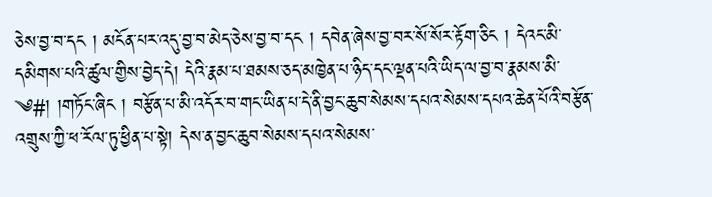ཅེས་བྱ་བ་དང ། མངོན་པར་འདུ་བྱ་བ་མེད་ཅེས་བྱ་བ་དང ། དབེན་ཞེས་བྱ་བར་སོ་སོར་རྟོག་ཅིང ། དེའང་མི་དམིགས་པའི་ཚུལ་གྱིས་བྱེད་དེ། དེའི་རྣམ་པ་ཐམས་ཅད་མཁྱེན་པ་ཉིད་དང་ལྡན་པའི་ཡིད་ལ་བྱ་བ་རྣམས་མི་
༄#། །གཏོང་ཞིང ། བརྩོན་པ་མི་འདོར་བ་གང་ཡིན་པ་དེ་ནི་བྱང་ཆུབ་སེམས་དཔའ་སེམས་དཔའ་ཆེན་པོའི་བརྩོན་འགྲུས་ཀྱི་ཕ་རོལ་ཏུ་ཕྱིན་པ་སྟེ། དེས་ན་བྱང་ཆུབ་སེམས་དཔའ་སེམས་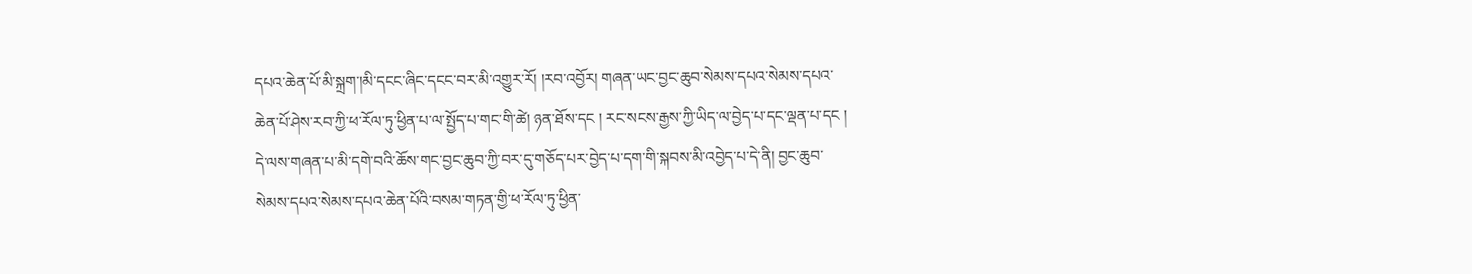དཔའ་ཆེན་པོ་མི་སྐྲག་།མི་དངང་ཞིང་དངང་བར་མི་འགྱུར་རོ། །རབ་འབྱོར། གཞན་ཡང་བྱང་ཆུབ་སེམས་དཔའ་སེམས་དཔའ་ཆེན་པོ་ཤེས་རབ་ཀྱི་ཕ་རོལ་ཏུ་ཕྱིན་པ་ལ་སྤྱོད་པ་གང་གི་ཚེ། ཉན་ཐོས་དང ། རང་སངས་རྒྱས་ཀྱི་ཡིད་ལ་བྱེད་པ་དང་ལྡན་པ་དང ། དེ་ལས་གཞན་པ་མི་དགེ་བའི་ཆོས་གང་བྱང་ཆུབ་ཀྱི་བར་དུ་གཅོད་པར་བྱེད་པ་དག་གི་སྐབས་མི་འབྱེད་པ་དེ་ནི། བྱང་ཆུབ་སེམས་དཔའ་སེམས་དཔའ་ཆེན་པོའི་བསམ་གཏན་གྱི་ཕ་རོལ་ཏུ་ཕྱིན་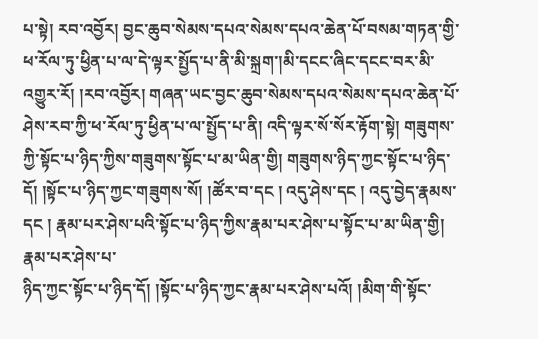པ་སྟེ། རབ་འབྱོར། བྱང་ཆུབ་སེམས་དཔའ་སེམས་དཔའ་ཆེན་པོ་བསམ་གཏན་གྱི་ཕ་རོལ་ཏུ་ཕྱིན་པ་ལ་དེ་ལྟར་སྤྱོད་པ་ནི་མི་སྐྲག་།མི་དངང་ཞིང་དངང་བར་མི་འགྱུར་རོ། །རབ་འབྱོར། གཞན་ཡང་བྱང་ཆུབ་སེམས་དཔའ་སེམས་དཔའ་ཆེན་པོ་ཤེས་རབ་ཀྱི་ཕ་རོལ་ཏུ་ཕྱིན་པ་ལ་སྤྱོད་པ་ནི། འདི་ལྟར་སོ་སོར་རྟོག་སྟེ། གཟུགས་ཀྱི་སྟོང་པ་ཉིད་ཀྱིས་གཟུགས་སྟོང་པ་མ་ཡིན་གྱི། གཟུགས་ཉིད་ཀྱང་སྟོང་པ་ཉིད་དོ། །སྟོང་པ་ཉིད་ཀྱང་གཟུགས་སོ། །ཚོར་བ་དང ། འདུ་ཤེས་དང ། འདུ་བྱེད་རྣམས་དང ། རྣམ་པར་ཤེས་པའི་སྟོང་པ་ཉིད་ཀྱིས་རྣམ་པར་ཤེས་པ་སྟོང་པ་མ་ཡིན་གྱི། རྣམ་པར་ཤེས་པ་
ཉིད་ཀྱང་སྟོང་པ་ཉིད་དོ། །སྟོང་པ་ཉིད་ཀྱང་རྣམ་པར་ཤེས་པའོ། །མིག་གི་སྟོང་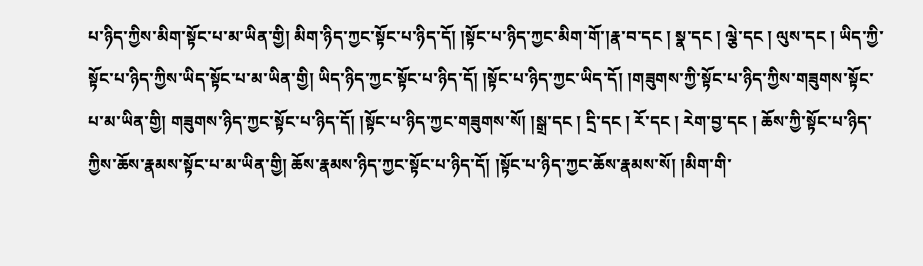པ་ཉིད་ཀྱིས་མིག་སྟོང་པ་མ་ཡིན་གྱི། མིག་ཉིད་ཀྱང་སྟོང་པ་ཉིད་དོ། །སྟོང་པ་ཉིད་ཀྱང་མིག་གོ་།རྣ་བ་དང ། སྣ་དང ། ལྕེ་དང ། ལུས་དང ། ཡིད་ཀྱི་སྟོང་པ་ཉིད་ཀྱིས་ཡིད་སྟོང་པ་མ་ཡིན་གྱི། ཡིད་ཉིད་ཀྱང་སྟོང་པ་ཉིད་དོ། །སྟོང་པ་ཉིད་ཀྱང་ཡིད་དོ། །གཟུགས་ཀྱི་སྟོང་པ་ཉིད་ཀྱིས་གཟུགས་སྟོང་པ་མ་ཡིན་གྱི། གཟུགས་ཉིད་ཀྱང་སྟོང་པ་ཉིད་དོ། །སྟོང་པ་ཉིད་ཀྱང་གཟུགས་སོ། །སྒྲ་དང ། དྲི་དང ། རོ་དང ། རེག་བྱ་དང ། ཆོས་ཀྱི་སྟོང་པ་ཉིད་ཀྱིས་ཆོས་རྣམས་སྟོང་པ་མ་ཡིན་གྱི། ཆོས་རྣམས་ཉིད་ཀྱང་སྟོང་པ་ཉིད་དོ། །སྟོང་པ་ཉིད་ཀྱང་ཆོས་རྣམས་སོ། །མིག་གི་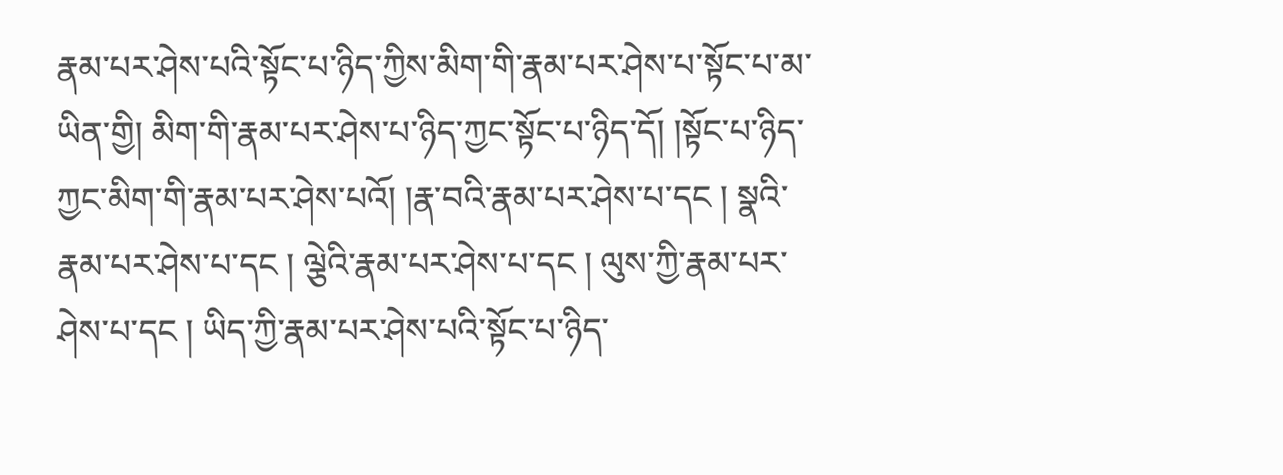རྣམ་པར་ཤེས་པའི་སྟོང་པ་ཉིད་ཀྱིས་མིག་གི་རྣམ་པར་ཤེས་པ་སྟོང་པ་མ་ཡིན་གྱི། མིག་གི་རྣམ་པར་ཤེས་པ་ཉིད་ཀྱང་སྟོང་པ་ཉིད་དོ། །སྟོང་པ་ཉིད་ཀྱང་མིག་གི་རྣམ་པར་ཤེས་པའོ། །རྣ་བའི་རྣམ་པར་ཤེས་པ་དང ། སྣའི་རྣམ་པར་ཤེས་པ་དང ། ལྕེའི་རྣམ་པར་ཤེས་པ་དང ། ལུས་ཀྱི་རྣམ་པར་ཤེས་པ་དང ། ཡིད་ཀྱི་རྣམ་པར་ཤེས་པའི་སྟོང་པ་ཉིད་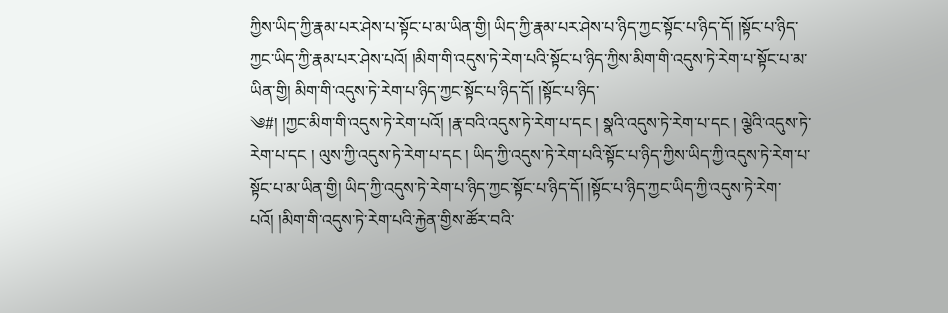ཀྱིས་ཡིད་ཀྱི་རྣམ་པར་ཤེས་པ་སྟོང་པ་མ་ཡིན་གྱི། ཡིད་ཀྱི་རྣམ་པར་ཤེས་པ་ཉིད་ཀྱང་སྟོང་པ་ཉིད་དོ། །སྟོང་པ་ཉིད་ཀྱང་ཡིད་ཀྱི་རྣམ་པར་ཤེས་པའོ། །མིག་གི་འདུས་ཏེ་རེག་པའི་སྟོང་པ་ཉིད་ཀྱིས་མིག་གི་འདུས་ཏེ་རེག་པ་སྟོང་པ་མ་ཡིན་གྱི། མིག་གི་འདུས་ཏེ་རེག་པ་ཉིད་ཀྱང་སྟོང་པ་ཉིད་དོ། །སྟོང་པ་ཉིད་
༄#། །ཀྱང་མིག་གི་འདུས་ཏེ་རེག་པའོ། །རྣ་བའི་འདུས་ཏེ་རེག་པ་དང ། སྣའི་འདུས་ཏེ་རེག་པ་དང ། ལྕེའི་འདུས་ཏེ་རེག་པ་དང ། ལུས་ཀྱི་འདུས་ཏེ་རེག་པ་དང ། ཡིད་ཀྱི་འདུས་ཏེ་རེག་པའི་སྟོང་པ་ཉིད་ཀྱིས་ཡིད་ཀྱི་འདུས་ཏེ་རེག་པ་སྟོང་པ་མ་ཡིན་གྱི། ཡིད་ཀྱི་འདུས་ཏེ་རེག་པ་ཉིད་ཀྱང་སྟོང་པ་ཉིད་དོ། །སྟོང་པ་ཉིད་ཀྱང་ཡིད་ཀྱི་འདུས་ཏེ་རེག་པའོ། །མིག་གི་འདུས་ཏེ་རེག་པའི་རྐྱེན་གྱིས་ཚོར་བའི་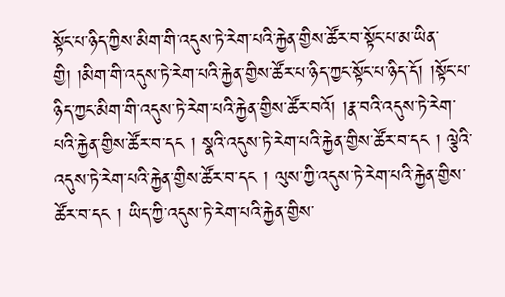སྟོང་པ་ཉིད་ཀྱིས་མིག་གི་འདུས་ཏེ་རེག་པའི་རྐྱེན་གྱིས་ཚོར་བ་སྟོང་པ་མ་ཡིན་གྱི། །མིག་གི་འདུས་ཏེ་རེག་པའི་རྐྱེན་གྱིས་ཚོར་པ་ཉིད་ཀྱང་སྟོང་པ་ཉིད་དོ། །སྟོང་པ་ཉིད་ཀྱང་མིག་གི་འདུས་ཏེ་རེག་པའི་རྐྱེན་གྱིས་ཚོར་བའོ། །རྣ་བའི་འདུས་ཏེ་རེག་པའི་རྐྱེན་གྱིས་ཚོར་བ་དང ། སྣའི་འདུས་ཏེ་རེག་པའི་རྐྱེན་གྱིས་ཚོར་བ་དང ། ལྕེའི་འདུས་ཏེ་རེག་པའི་རྐྱེན་གྱིས་ཚོར་བ་དང ། ལུས་ཀྱི་འདུས་ཏེ་རེག་པའི་རྐྱེན་གྱིས་ཚོར་བ་དང ། ཡིད་ཀྱི་འདུས་ཏེ་རེག་པའི་རྐྱེན་གྱིས་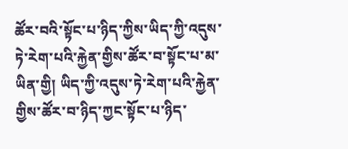ཚོར་བའི་སྟོང་པ་ཉིད་ཀྱིས་ཡིད་ཀྱི་འདུས་ཏེ་རེག་པའི་རྐྱེན་གྱིས་ཚོར་བ་སྟོང་པ་མ་ཡིན་གྱི། ཡིད་ཀྱི་འདུས་ཏེ་རེག་པའི་རྐྱེན་གྱིས་ཚོར་བ་ཉིད་ཀྱང་སྟོང་པ་ཉིད་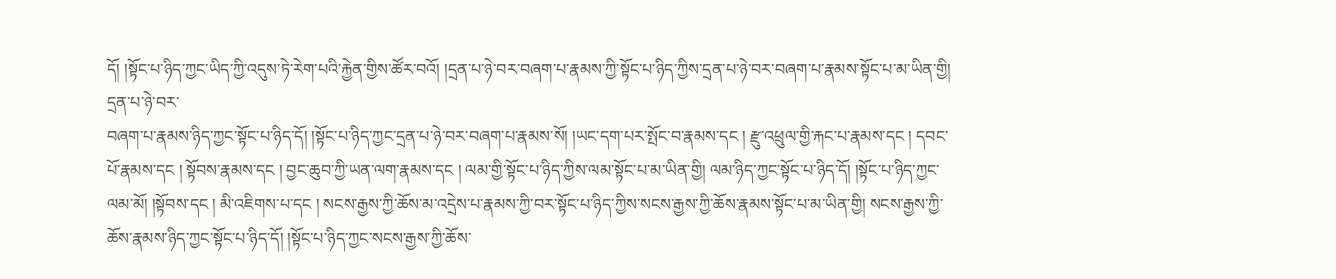དོ། །སྟོང་པ་ཉིད་ཀྱང་ཡིད་ཀྱི་འདུས་ཏེ་རེག་པའི་རྐྱེན་གྱིས་ཚོར་བའོ། །དྲན་པ་ཉེ་བར་བཞག་པ་རྣམས་ཀྱི་སྟོང་པ་ཉིད་ཀྱིས་དྲན་པ་ཉེ་བར་བཞག་པ་རྣམས་སྟོང་པ་མ་ཡིན་གྱི། དྲན་པ་ཉེ་བར་
བཞག་པ་རྣམས་ཉིད་ཀྱང་སྟོང་པ་ཉིད་དོ། །སྟོང་པ་ཉིད་ཀྱང་དྲན་པ་ཉེ་བར་བཞག་པ་རྣམས་སོ། །ཡང་དག་པར་སྤོང་བ་རྣམས་དང ། རྫུ་འཕྲུལ་གྱི་རྐང་པ་རྣམས་དང ། དབང་པོ་རྣམས་དང ། སྟོབས་རྣམས་དང ། བྱང་ཆུབ་ཀྱི་ཡན་ལག་རྣམས་དང ། ལམ་གྱི་སྟོང་པ་ཉིད་ཀྱིས་ལམ་སྟོང་པ་མ་ཡིན་གྱི། ལམ་ཉིད་ཀྱང་སྟོང་པ་ཉིད་དོ། །སྟོང་པ་ཉིད་ཀྱང་ལམ་མོ། །སྟོབས་དང ། མི་འཇིགས་པ་དང ། སངས་རྒྱས་ཀྱི་ཆོས་མ་འདྲེས་པ་རྣམས་ཀྱི་བར་སྟོང་པ་ཉིད་ཀྱིས་སངས་རྒྱས་ཀྱི་ཆོས་རྣམས་སྟོང་པ་མ་ཡིན་གྱི། སངས་རྒྱས་ཀྱི་ཆོས་རྣམས་ཉིད་ཀྱང་སྟོང་པ་ཉིད་དོ། །སྟོང་པ་ཉིད་ཀྱང་སངས་རྒྱས་ཀྱི་ཆོས་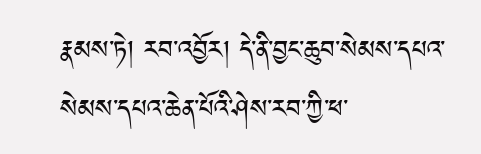རྣམས་ཏེ། རབ་འབྱོར། དེ་ནི་བྱང་ཆུབ་སེམས་དཔའ་སེམས་དཔའ་ཆེན་པོའི་ཤེས་རབ་ཀྱི་ཕ་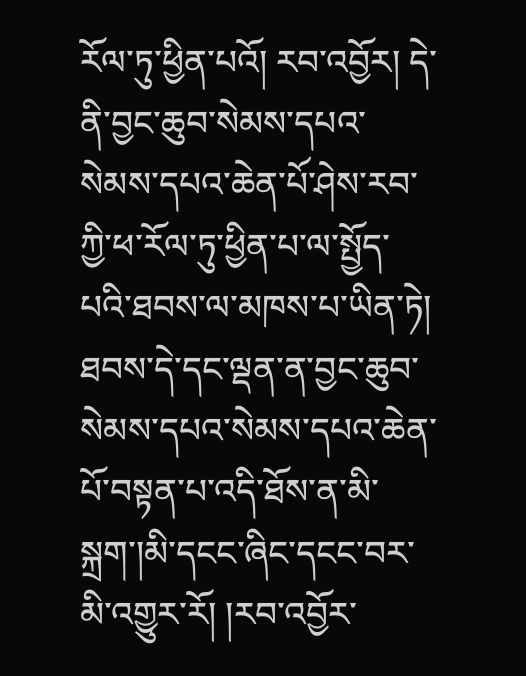རོལ་ཏུ་ཕྱིན་པའོ། རབ་འབྱོར། དེ་ནི་བྱང་ཆུབ་སེམས་དཔའ་སེམས་དཔའ་ཆེན་པོ་ཤེས་རབ་ཀྱི་ཕ་རོལ་ཏུ་ཕྱིན་པ་ལ་སྤྱོད་པའི་ཐབས་ལ་མཁས་པ་ཡིན་ཏེ། ཐབས་དེ་དང་ལྡན་ན་བྱང་ཆུབ་སེམས་དཔའ་སེམས་དཔའ་ཆེན་པོ་བསྟན་པ་འདི་ཐོས་ན་མི་སྐྲག་།མི་དངང་ཞིང་དངང་བར་མི་འགྱུར་རོ། །རབ་འབྱོར་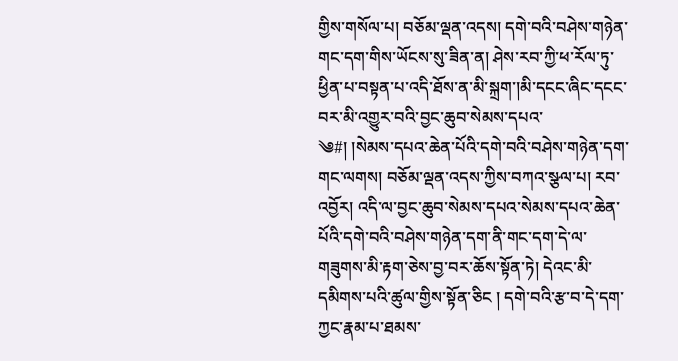གྱིས་གསོལ་པ། བཅོམ་ལྡན་འདས། དགེ་བའི་བཤེས་གཉེན་གང་དག་གིས་ཡོངས་སུ་ཟིན་ན། ཤེས་རབ་ཀྱི་ཕ་རོལ་ཏུ་ཕྱིན་པ་བསྟན་པ་འདི་ཐོས་ན་མི་སྐྲག་།མི་དངང་ཞིང་དངང་བར་མི་འགྱུར་བའི་བྱང་ཆུབ་སེམས་དཔའ་
༄#། །སེམས་དཔའ་ཆེན་པོའི་དགེ་བའི་བཤེས་གཉེན་དག་གང་ལགས། བཅོམ་ལྡན་འདས་ཀྱིས་བཀའ་སྩལ་པ། རབ་འབྱོར། འདི་ལ་བྱང་ཆུབ་སེམས་དཔའ་སེམས་དཔའ་ཆེན་པོའི་དགེ་བའི་བཤེས་གཉེན་དག་ནི་གང་དག་དེ་ལ་གཟུགས་མི་རྟག་ཅེས་བྱ་བར་ཆོས་སྟོན་ཏེ། དེའང་མི་དམིགས་པའི་ཚུལ་གྱིས་སྟོན་ཅིང ། དགེ་བའི་རྩ་བ་དེ་དག་ཀྱང་རྣམ་པ་ཐམས་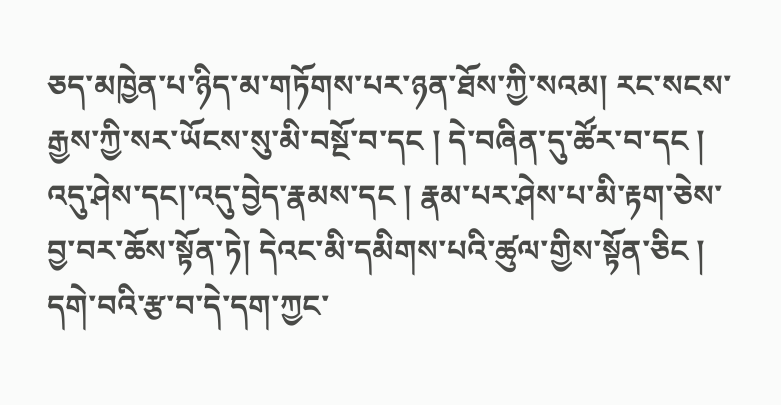ཅད་མཁྱེན་པ་ཉིད་མ་གཏོགས་པར་ཉན་ཐོས་ཀྱི་སའམ། རང་སངས་རྒྱས་ཀྱི་སར་ཡོངས་སུ་མི་བསྔོ་བ་དང ། དེ་བཞིན་དུ་ཚོར་བ་དང ། འདུ་ཤེས་དང།་འདུ་བྱེད་རྣམས་དང ། རྣམ་པར་ཤེས་པ་མི་རྟག་ཅེས་བྱ་བར་ཆོས་སྟོན་ཏེ། དེའང་མི་དམིགས་པའི་ཚུལ་གྱིས་སྟོན་ཅིང ། དགེ་བའི་རྩ་བ་དེ་དག་ཀྱང་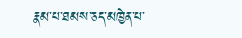རྣམ་པ་ཐམས་ཅད་མཁྱེན་པ་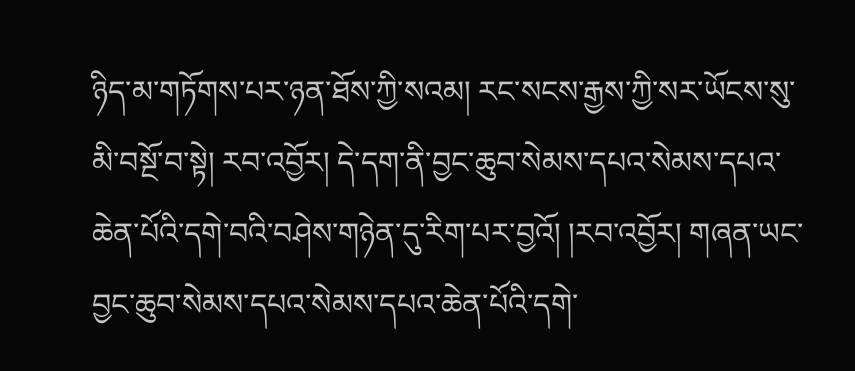ཉིད་མ་གཏོགས་པར་ཉན་ཐོས་ཀྱི་སའམ། རང་སངས་རྒྱས་ཀྱི་སར་ཡོངས་སུ་མི་བསྔོ་བ་སྟེ། རབ་འབྱོར། དེ་དག་ནི་བྱང་ཆུབ་སེམས་དཔའ་སེམས་དཔའ་ཆེན་པོའི་དགེ་བའི་བཤེས་གཉེན་དུ་རིག་པར་བྱའོ། །རབ་འབྱོར། གཞན་ཡང་བྱང་ཆུབ་སེམས་དཔའ་སེམས་དཔའ་ཆེན་པོའི་དགེ་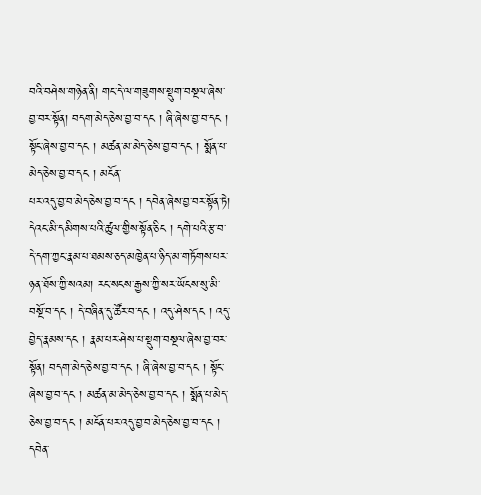བའི་བཤེས་གཉེན་ནི། གང་དེ་ལ་གཟུགས་སྡུག་བསྔལ་ཞེས་བྱ་བར་སྟོན། བདག་མེད་ཅེས་བྱ་བ་དང ། ཞི་ཞེས་བྱ་བ་དང ། སྟོང་ཞེས་བྱ་བ་དང ། མཚན་མ་མེད་ཅེས་བྱ་བ་དང ། སྨོན་པ་མེད་ཅེས་བྱ་བ་དང ། མངོན་
པར་འདུ་བྱ་བ་མེད་ཅེས་བྱ་བ་དང ། དབེན་ཞེས་བྱ་བར་སྟོན་ཏེ། དེའང་མི་དམིགས་པའི་ཚུལ་གྱིས་སྟོན་ཅིང ། དགེ་པའི་རྩ་བ་དེ་དག་ཀྱང་རྣམ་པ་ཐམས་ཅད་མཁྱེན་པ་ཉིད་མ་གཏོགས་པར་ཉན་ཐོས་ཀྱི་སའམ། རང་སངས་རྒྱས་ཀྱི་སར་ཡོངས་སུ་མི་བསྔོ་བ་དང ། དེ་བཞིན་དུ་ཚོར་བ་དང ། འདུ་ཤེས་དང ། འདུ་བྱེད་རྣམས་དང ། རྣམ་པར་ཤེས་པ་སྡུག་བསྔལ་ཞེས་བྱ་བར་སྟོན། བདག་མེད་ཅེས་བྱ་བ་དང ། ཞི་ཞེས་བྱ་བ་དང ། སྟོང་ཞེས་བྱ་བ་དང ། མཚན་མ་མེད་ཅེས་བྱ་བ་དང ། སྨོན་པ་མེད་ཅེས་བྱ་བ་དང ། མངོན་པར་འདུ་བྱ་བ་མེད་ཅེས་བྱ་བ་དང ། དབེན་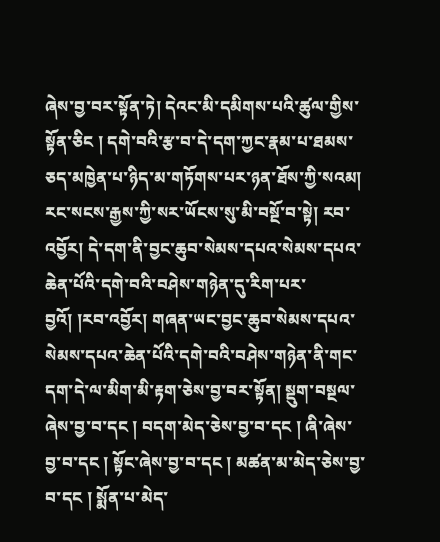ཞེས་བྱ་བར་སྟོན་ཏེ། དེའང་མི་དམིགས་པའི་ཚུལ་གྱིས་སྟོན་ཅིང ། དགེ་བའི་རྩ་བ་དེ་དག་ཀྱང་རྣམ་པ་ཐམས་ཅད་མཁྱེན་པ་ཉིད་མ་གཏོགས་པར་ཉན་ཐོས་ཀྱི་སའམ། རང་སངས་རྒྱས་ཀྱི་སར་ཡོངས་སུ་མི་བསྔོ་བ་སྟེ། རབ་འབྱོར། དེ་དག་ནི་བྱང་ཆུབ་སེམས་དཔའ་སེམས་དཔའ་ཆེན་པོའི་དགེ་བའི་བཤེས་གཉེན་དུ་རིག་པར་བྱའོ། །རབ་འབྱོར། གཞན་ཡང་བྱང་ཆུབ་སེམས་དཔའ་སེམས་དཔའ་ཆེན་པོའི་དགེ་བའི་བཤེས་གཉེན་ནི་གང་དག་དེ་ལ་མིག་མི་རྟག་ཅེས་བྱ་བར་སྟོན། སྡུག་བསྔལ་ཞེས་བྱ་བ་དང ། བདག་མེད་ཅེས་བྱ་བ་དང ། ཞི་ཞེས་བྱ་བ་དང ། སྟོང་ཞེས་བྱ་བ་དང ། མཚན་མ་མེད་ཅེས་བྱ་བ་དང ། སྨོན་པ་མེད་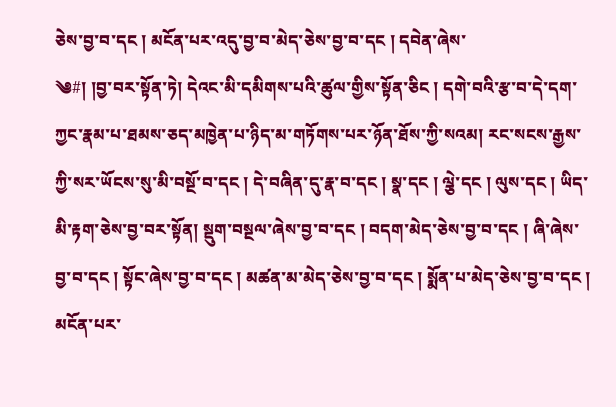ཅེས་བྱ་བ་དང ། མངོན་པར་འདུ་བྱ་བ་མེད་ཅེས་བྱ་བ་དང ། དབེན་ཞེས་
༄#། །བྱ་བར་སྟོན་ཏེ། དེའང་མི་དམིགས་པའི་ཚུལ་གྱིས་སྟོན་ཅིང ། དགེ་བའི་རྩ་བ་དེ་དག་ཀྱང་རྣམ་པ་ཐམས་ཅད་མཁྱེན་པ་ཉིད་མ་གཏོགས་པར་ཉོན་ཐོས་ཀྱི་སའམ། རང་སངས་རྒྱས་ཀྱི་སར་ཡོངས་སུ་མི་བསྔོ་བ་དང ། དེ་བཞིན་དུ་རྣ་བ་དང ། སྣ་དང ། ལྕེ་དང ། ལུས་དང ། ཡིད་མི་རྟག་ཅེས་བྱ་བར་སྟོན། སྡུག་བསྔལ་ཞེས་བྱ་བ་དང ། བདག་མེད་ཅེས་བྱ་བ་དང ། ཞི་ཞེས་བྱ་བ་དང ། སྟོང་ཞེས་བྱ་བ་དང ། མཚན་མ་མེད་ཅེས་བྱ་བ་དང ། སྨོན་པ་མེད་ཅེས་བྱ་བ་དང ། མངོན་པར་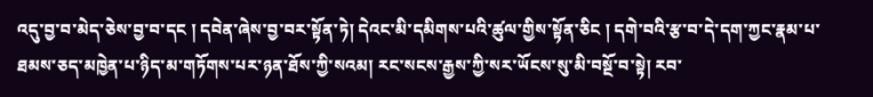འདུ་བྱ་བ་མེད་ཅེས་བྱ་བ་དང ། དབེན་ཞེས་བྱ་བར་སྟོན་ཏེ། དེའང་མི་དམིགས་པའི་ཚུལ་གྱིས་སྟོན་ཅིང ། དགེ་བའི་རྩ་བ་དེ་དག་ཀྱང་རྣམ་པ་ཐམས་ཅད་མཁྱེན་པ་ཉིད་མ་གཏོགས་པར་ཉན་ཐོས་ཀྱི་སའམ། རང་སངས་རྒྱས་ཀྱི་སར་ཡོངས་སུ་མི་བསྔོ་བ་སྟེ། རབ་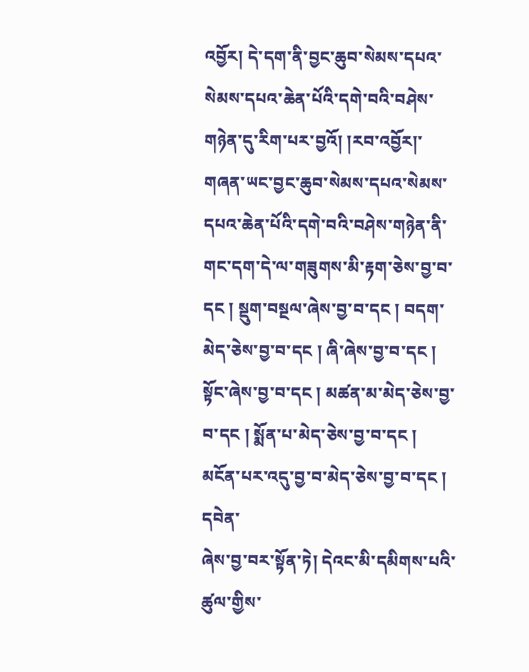འབྱོར། དེ་དག་ནི་བྱང་ཆུབ་སེམས་དཔའ་སེམས་དཔའ་ཆེན་པོའི་དགེ་བའི་བཤེས་གཉེན་དུ་རིག་པར་བྱའོ། །རབ་འབྱོར།་གཞན་ཡང་བྱང་ཆུབ་སེམས་དཔའ་སེམས་དཔའ་ཆེན་པོའི་དགེ་བའི་བཤེས་གཉེན་ནི་གང་དག་དེ་ལ་གཟུགས་མི་རྟག་ཅེས་བྱ་བ་དང ། སྡུག་བསྔལ་ཞེས་བྱ་བ་དང ། བདག་མེད་ཅེས་བྱ་བ་དང ། ཞི་ཞེས་བྱ་བ་དང ། སྟོང་ཞེས་བྱ་བ་དང ། མཚན་མ་མེད་ཅེས་བྱ་བ་དང ། སྨོན་པ་མེད་ཅེས་བྱ་བ་དང ། མངོན་པར་འདུ་བྱ་བ་མེད་ཅེས་བྱ་བ་དང ། དབེན་
ཞེས་བྱ་བར་སྟོན་ཏེ། དེའང་མི་དམིགས་པའི་ཚུལ་གྱིས་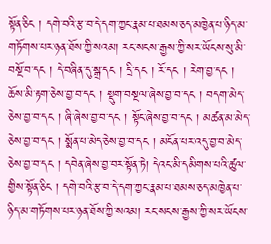སྟོན་ཅིང ། དགེ་བའི་རྩ་བ་དེ་དག་ཀྱང་རྣམ་པ་ཐམས་ཅད་མཁྱེན་པ་ཉིད་མ་གཏོགས་པར་ཉན་ཐོས་ཀྱི་སའམ། རང་སངས་རྒྱས་ཀྱི་སར་ཡོངས་སུ་མི་བསྔོ་བ་དང ། དེ་བཞིན་དུ་སྒྲ་དང ། དྲི་དང ། རོ་དང ། རེག་བྱ་དང ། ཆོས་མི་རྟག་ཅེས་བྱ་བ་དང ། སྡུག་བསྔལ་ཞེས་བྱ་བ་དང ། བདག་མེད་ཅེས་བྱ་བ་དང ། ཞི་ཞེས་བྱ་བ་དང ། སྟོང་ཞེས་བྱ་བ་དང ། མཚན་མ་མེད་ཅེས་བྱ་བ་དང ། སྨོན་པ་མེད་ཅེས་བྱ་བ་དང ། མངོན་པར་འདུ་བྱ་བ་མེད་ཅེས་བྱ་བ་དང ། དབེན་ཞེས་བྱ་བར་སྟོན་ཏེ། དེའང་མི་དམིགས་པའི་ཚུལ་གྱིས་སྟོན་ཅིང ། དགེ་བའི་རྩ་བ་དེ་དག་ཀྱང་རྣམ་པ་ཐམས་ཅད་མཁྱེན་པ་ཉིད་མ་གཏོགས་པར་ཉན་ཐོས་ཀྱི་སའམ། རང་སངས་རྒྱས་ཀྱི་སར་ཡོངས་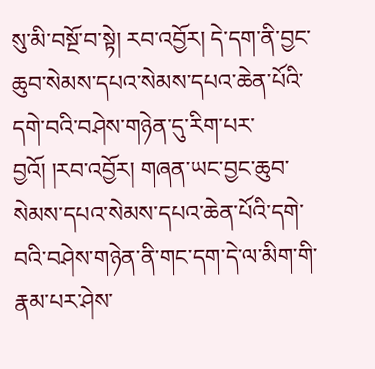སུ་མི་བསྔོ་བ་སྟེ། རབ་འབྱོར། དེ་དག་ནི་བྱང་ཆུབ་སེམས་དཔའ་སེམས་དཔའ་ཆེན་པོའི་དགེ་བའི་བཤེས་གཉེན་དུ་རིག་པར་བྱའོ། །རབ་འབྱོར། གཞན་ཡང་བྱང་ཆུབ་སེམས་དཔའ་སེམས་དཔའ་ཆེན་པོའི་དགེ་བའི་བཤེས་གཉེན་ནི་གང་དག་དེ་ལ་མིག་གི་རྣམ་པར་ཤེས་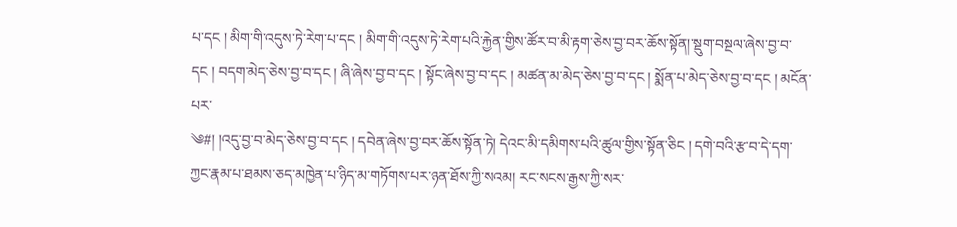པ་དང ། མིག་གི་འདུས་ཏེ་རེག་པ་དང ། མིག་གི་འདུས་ཏེ་རེག་པའི་རྐྱེན་གྱིས་ཚོར་བ་མི་རྟག་ཅེས་བྱ་བར་ཆོས་སྟོན།་སྡུག་བསྔལ་ཞེས་བྱ་བ་དང ། བདག་མེད་ཅེས་བྱ་བ་དང ། ཞི་ཞེས་བྱ་བ་དང ། སྟོང་ཞེས་བྱ་བ་དང ། མཚན་མ་མེད་ཅེས་བྱ་བ་དང ། སྨོན་པ་མེད་ཅེས་བྱ་བ་དང ། མངོན་པར་
༄#། །འདུ་བྱ་བ་མེད་ཅེས་བྱ་བ་དང ། དབེན་ཞེས་བྱ་བར་ཆོས་སྟོན་ཏེ། དེའང་མི་དམིགས་པའི་ཚུལ་གྱིས་སྟོན་ཅིང ། དགེ་བའི་རྩ་བ་དེ་དག་ཀྱང་རྣམ་པ་ཐམས་ཅད་མཁྱེན་པ་ཉིད་མ་གཏོགས་པར་ཉན་ཐོས་ཀྱི་སའམ། རང་སངས་རྒྱས་ཀྱི་སར་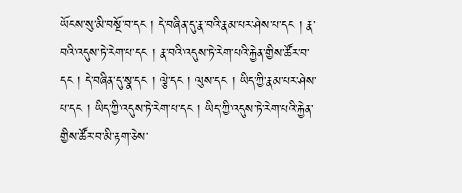ཡོངས་སུ་མི་བསྔོ་བ་དང ། དེ་བཞིན་དུ་རྣ་བའི་རྣམ་པར་ཤེས་པ་དང ། རྣ་བའི་འདུས་ཏེ་རེག་པ་དང ། རྣ་བའི་འདུས་ཏེ་རེག་པའི་རྐྱེན་གྱིས་ཚོར་བ་དང ། དེ་བཞིན་དུ་སྣ་དང ། ལྕེ་དང ། ལུས་དང ། ཡིད་ཀྱི་རྣམ་པར་ཤེས་པ་དང ། ཡིད་ཀྱི་འདུས་ཏེ་རེག་པ་དང ། ཡིད་ཀྱི་འདུས་ཏེ་རེག་པའི་རྐྱེན་གྱིས་ཚོར་བ་མི་རྟག་ཅེས་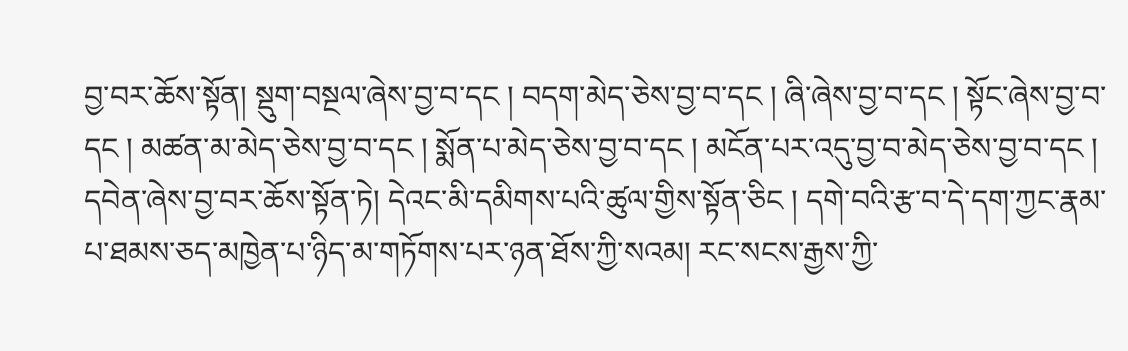བྱ་བར་ཆོས་སྟོན། སྡུག་བསྔལ་ཞེས་བྱ་བ་དང ། བདག་མེད་ཅེས་བྱ་བ་དང ། ཞི་ཞེས་བྱ་བ་དང ། སྟོང་ཞེས་བྱ་བ་དང ། མཚན་མ་མེད་ཅེས་བྱ་བ་དང ། སྨོན་པ་མེད་ཅེས་བྱ་བ་དང ། མངོན་པར་འདུ་བྱ་བ་མེད་ཅེས་བྱ་བ་དང ། དབེན་ཞེས་བྱ་བར་ཆོས་སྟོན་ཏེ། དེའང་མི་དམིགས་པའི་ཚུལ་གྱིས་སྟོན་ཅིང ། དགེ་བའི་རྩ་བ་དེ་དག་ཀྱང་རྣམ་པ་ཐམས་ཅད་མཁྱེན་པ་ཉིད་མ་གཏོགས་པར་ཉན་ཐོས་ཀྱི་སའམ། རང་སངས་རྒྱས་ཀྱི་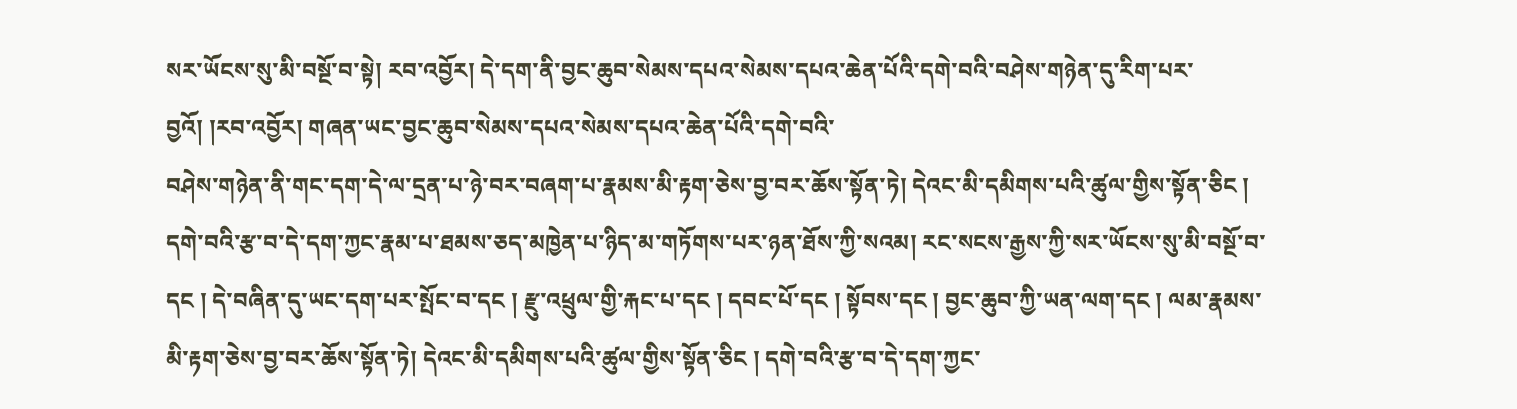སར་ཡོངས་སུ་མི་བསྔོ་བ་སྟེ། རབ་འབྱོར། དེ་དག་ནི་བྱང་ཆུབ་སེམས་དཔའ་སེམས་དཔའ་ཆེན་པོའི་དགེ་བའི་བཤེས་གཉེན་དུ་རིག་པར་བྱའོ། །རབ་འབྱོར། གཞན་ཡང་བྱང་ཆུབ་སེམས་དཔའ་སེམས་དཔའ་ཆེན་པོའི་དགེ་བའི་
བཤེས་གཉེན་ནི་གང་དག་དེ་ལ་དྲན་པ་ཉེ་བར་བཞག་པ་རྣམས་མི་རྟག་ཅེས་བྱ་བར་ཆོས་སྟོན་ཏེ། དེའང་མི་དམིགས་པའི་ཚུལ་གྱིས་སྟོན་ཅིང ། དགེ་བའི་རྩ་བ་དེ་དག་ཀྱང་རྣམ་པ་ཐམས་ཅད་མཁྱེན་པ་ཉིད་མ་གཏོགས་པར་ཉན་ཐོས་ཀྱི་སའམ། རང་སངས་རྒྱས་ཀྱི་སར་ཡོངས་སུ་མི་བསྔོ་བ་དང ། དེ་བཞིན་དུ་ཡང་དག་པར་སྤོང་བ་དང ། རྫུ་འཕྲུལ་གྱི་རྐང་པ་དང ། དབང་པོ་དང ། སྟོབས་དང ། བྱང་ཆུབ་ཀྱི་ཡན་ལག་དང ། ལམ་རྣམས་མི་རྟག་ཅེས་བྱ་བར་ཆོས་སྟོན་ཏེ། དེའང་མི་དམིགས་པའི་ཚུལ་གྱིས་སྟོན་ཅིང ། དགེ་བའི་རྩ་བ་དེ་དག་ཀྱང་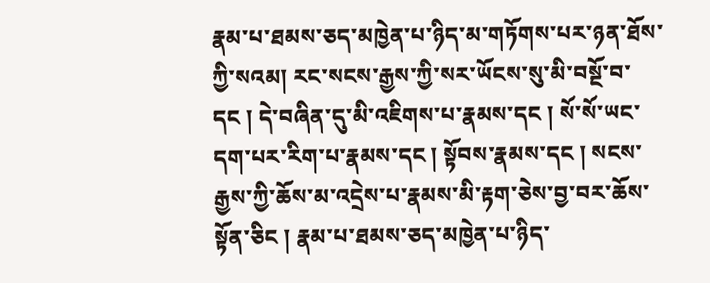རྣམ་པ་ཐམས་ཅད་མཁྱེན་པ་ཉིད་མ་གཏོགས་པར་ཉན་ཐོས་ཀྱི་སའམ། རང་སངས་རྒྱས་ཀྱི་སར་ཡོངས་སུ་མི་བསྔོ་བ་དང ། དེ་བཞིན་དུ་མི་འཇིགས་པ་རྣམས་དང ། སོ་སོ་ཡང་དག་པར་རིག་པ་རྣམས་དང ། སྟོབས་རྣམས་དང ། སངས་རྒྱས་ཀྱི་ཆོས་མ་འདྲེས་པ་རྣམས་མི་རྟག་ཅེས་བྱ་བར་ཆོས་སྟོན་ཅིང ། རྣམ་པ་ཐམས་ཅད་མཁྱེན་པ་ཉིད་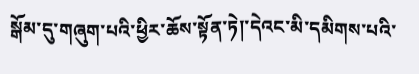སྒོམ་དུ་གཞུག་པའི་ཕྱིར་ཆོས་སྟོན་ཏེ།་དེའང་མི་དམིགས་པའི་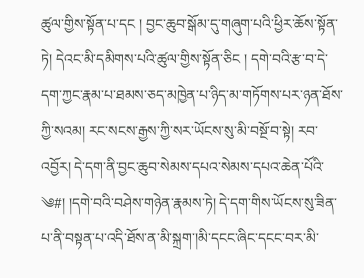ཚུལ་གྱིས་སྟོན་པ་དང ། བྱང་ཆུབ་སྒོམ་དུ་གཞུག་པའི་ཕྱིར་ཆོས་སྟོན་ཏེ། དེའང་མི་དམིགས་པའི་ཚུལ་གྱིས་སྟོན་ཅིང ། དགེ་བའི་རྩ་བ་དེ་དག་ཀྱང་རྣམ་པ་ཐམས་ཅད་མཁྱེན་པ་ཉིད་མ་གཏོགས་པར་ཉན་ཐོས་ཀྱི་སའམ། རང་སངས་རྒྱས་ཀྱི་སར་ཡོངས་སུ་མི་བསྔོ་བ་སྟེ། རབ་འབྱོར། དེ་དག་ནི་བྱང་ཆུབ་སེམས་དཔའ་སེམས་དཔའ་ཆེན་པོའི་
༄#། །དགེ་བའི་བཤེས་གཉེན་རྣམས་ཏེ། དེ་དག་གིས་ཡོངས་སུ་ཟིན་པ་ནི་བསྟན་པ་འདི་ཐོས་ན་མི་སྐྲག་།མི་དངང་ཞིང་དངང་བར་མི་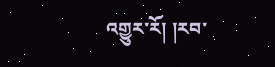འགྱུར་རོ། །རབ་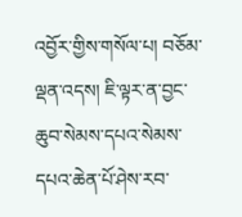འབྱོར་གྱིས་གསོལ་པ། བཅོམ་ལྡན་འདས། ཇི་ལྟར་ན་བྱང་ཆུབ་སེམས་དཔའ་སེམས་དཔའ་ཆེན་པོ་ཤེས་རབ་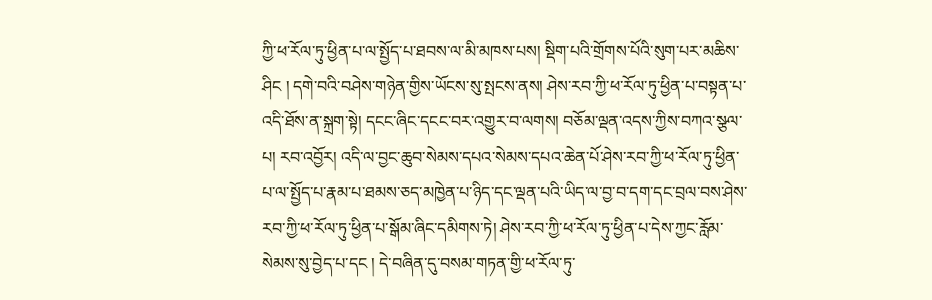ཀྱི་ཕ་རོལ་ཏུ་ཕྱིན་པ་ལ་སྤྱོད་པ་ཐབས་ལ་མི་མཁས་པས། སྡིག་པའི་གྲོགས་པོའི་སུག་པར་མཆིས་ཤིང ། དགེ་བའི་བཤེས་གཉེན་གྱིས་ཡོངས་སུ་སྤངས་ནས། ཤེས་རབ་ཀྱི་ཕ་རོལ་ཏུ་ཕྱིན་པ་བསྟན་པ་འདི་ཐོས་ན་སྐྲག་སྟེ། དངང་ཞིང་དངང་བར་འགྱུར་བ་ལགས། བཅོམ་ལྡན་འདས་ཀྱིས་བཀའ་སྩལ་པ། རབ་འབྱོར། འདི་ལ་བྱང་ཆུབ་སེམས་དཔའ་སེམས་དཔའ་ཆེན་པོ་ཤེས་རབ་ཀྱི་ཕ་རོལ་ཏུ་ཕྱིན་པ་ལ་སྤྱོད་པ་རྣམ་པ་ཐམས་ཅད་མཁྱེན་པ་ཉིད་དང་ལྡན་པའི་ཡིད་ལ་བྱ་བ་དག་དང་བྲལ་བས་ཤེས་རབ་ཀྱི་ཕ་རོལ་ཏུ་ཕྱིན་པ་སྒོམ་ཞིང་དམིགས་ཏེ། ཤེས་རབ་ཀྱི་ཕ་རོལ་ཏུ་ཕྱིན་པ་དེས་ཀྱང་རློམ་སེམས་སུ་བྱེད་པ་དང ། དེ་བཞིན་དུ་བསམ་གཏན་གྱི་ཕ་རོལ་ཏུ་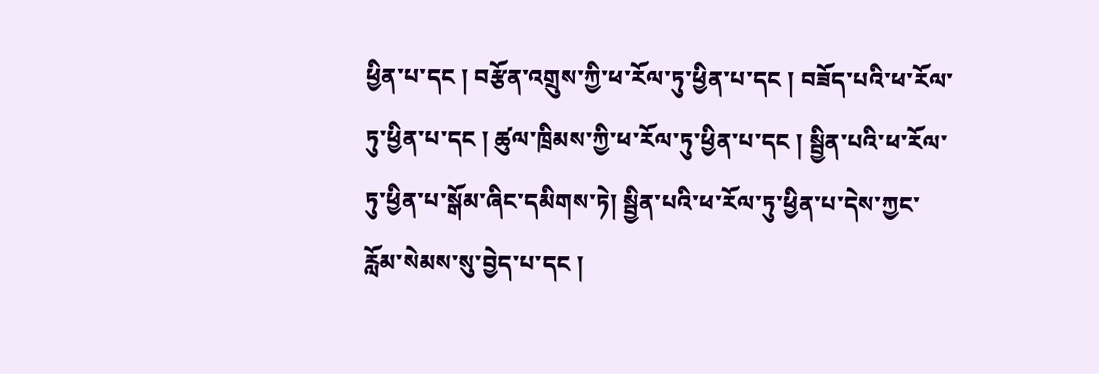ཕྱིན་པ་དང ། བརྩོན་འགྲུས་ཀྱི་ཕ་རོལ་ཏུ་ཕྱིན་པ་དང ། བཟོད་པའི་ཕ་རོལ་ཏུ་ཕྱིན་པ་དང ། ཚུལ་ཁྲིམས་ཀྱི་ཕ་རོལ་ཏུ་ཕྱིན་པ་དང ། སྦྱིན་པའི་ཕ་རོལ་ཏུ་ཕྱིན་པ་སྒོམ་ཞིང་དམིགས་ཏེ། སྦྱིན་པའི་ཕ་རོལ་ཏུ་ཕྱིན་པ་དེས་ཀྱང་རློམ་སེམས་སུ་བྱེད་པ་དང །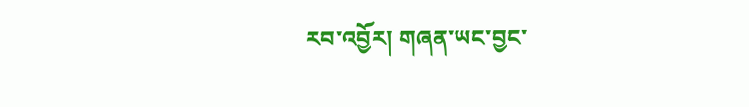རབ་འབྱོར། གཞན་ཡང་བྱང་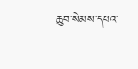ཆུབ་སེམས་དཔའ་